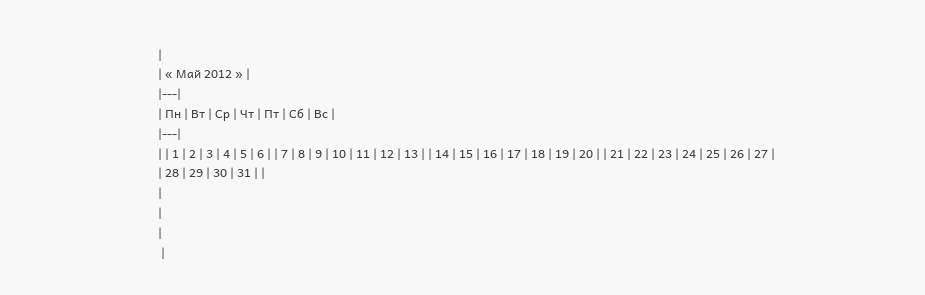|
| « Май 2012 » |
|---|
| Пн | Вт | Ср | Чт | Пт | Сб | Вс |
|---|
| | 1 | 2 | 3 | 4 | 5 | 6 | | 7 | 8 | 9 | 10 | 11 | 12 | 13 | | 14 | 15 | 16 | 17 | 18 | 19 | 20 | | 21 | 22 | 23 | 24 | 25 | 26 | 27 | | 28 | 29 | 30 | 31 | |
|
|
|
 |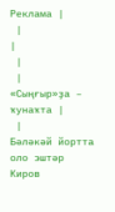Реклама |
 |
|
 |
 |
«Сыңғыр»ҙа – ҡунаҡта |
 |
Бәләкәй йортта оло эштәр
Киров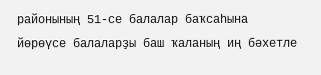районының 51-се балалар баҡсаһына йөрөүсе балаларҙы баш ҡаланың иң бәхетле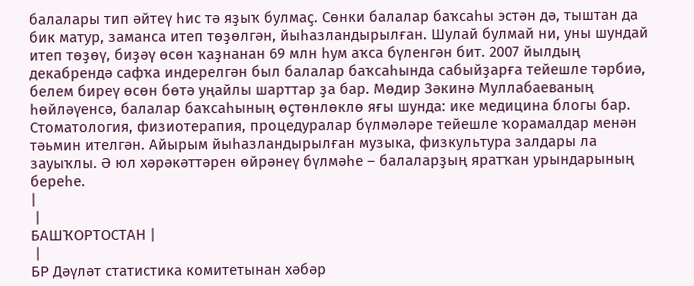балалары тип әйтеү һис тә яҙыҡ булмаҫ. Сөнки балалар баҡсаһы эстән дә, тыштан да бик матур, заманса итеп төҙөлгән, йыһазландырылған. Шулай булмай ни, уны шундай итеп төҙөү, биҙәү өсөн ҡаҙнанан 69 млн һум аҡса бүленгән бит. 2007 йылдың декабрендә сафҡа индерелгән был балалар баҡсаһында сабыйҙарға тейешле тәрбиә, белем биреү өсөн бөтә уңайлы шарттар ҙа бар. Мөдир Зәкинә Муллабаеваның һөйләүенсә, балалар баҡсаһының өҫтөнлөклө яғы шунда: ике медицина блогы бар. Стоматология, физиотерапия, процедуралар бүлмәләре тейешле ҡорамалдар менән тәьмин ителгән. Айырым йыһазландырылған музыка, физкультура залдары ла зауыҡлы. Ә юл хәрәкәттәрен өйрәнеү бүлмәһе – балаларҙың яратҡан урындарының береһе.
|
 |
БАШҠОРТОСТАН |
 |
БР Дәүләт статистика комитетынан хәбәр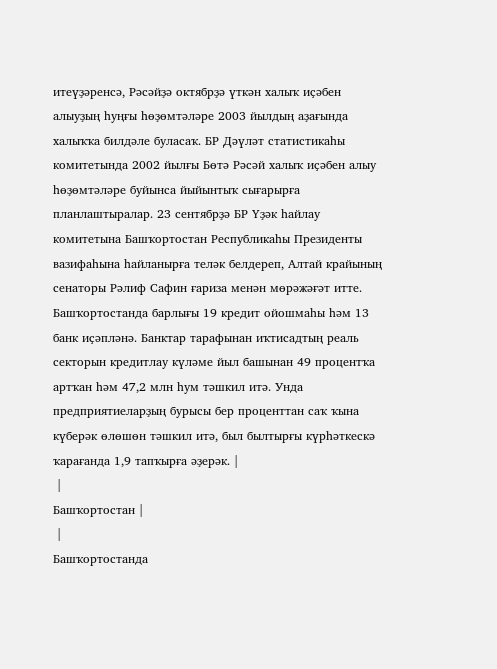итеүҙәренсә, Рәсәйҙә октябрҙә үткән халыҡ иҫәбен алыуҙың hуңғы hөҙөмтәләре 2003 йылдың аҙағында халыҡҡа билдәле буласаҡ. БР Дәүләт статистикаhы комитетында 2002 йылғы Бөтә Рәсәй халыҡ иҫәбен алыу hөҙөмтәләре буйынса йыйынтыҡ сығарырға планлаштыралар. 23 сентябрҙә БР Үҙәк hайлау комитетына Башҡортостан Республикаhы Президенты вазифаhына hайланырға теләк белдереп, Алтай крайының сенаторы Рәлиф Сафин ғариза менән мөрәжәғәт итте. Башҡортостанда барлығы 19 кредит ойошмаhы hәм 13 банк иҫәпләнә. Банктар тарафынан иҡтисадтың реаль секторын кредитлау күләме йыл башынан 49 процентҡа артҡан hәм 47,2 млн hум тәшкил итә. Унда предприятиеларҙың бурысы бер проценттан саҡ ҡына күберәк өлөшөн тәшкил итә, был былтырғы күрhәткескә ҡарағанда 1,9 тапҡырға әҙерәк. |
 |
Башҡортостан |
 |
Башҡортостанда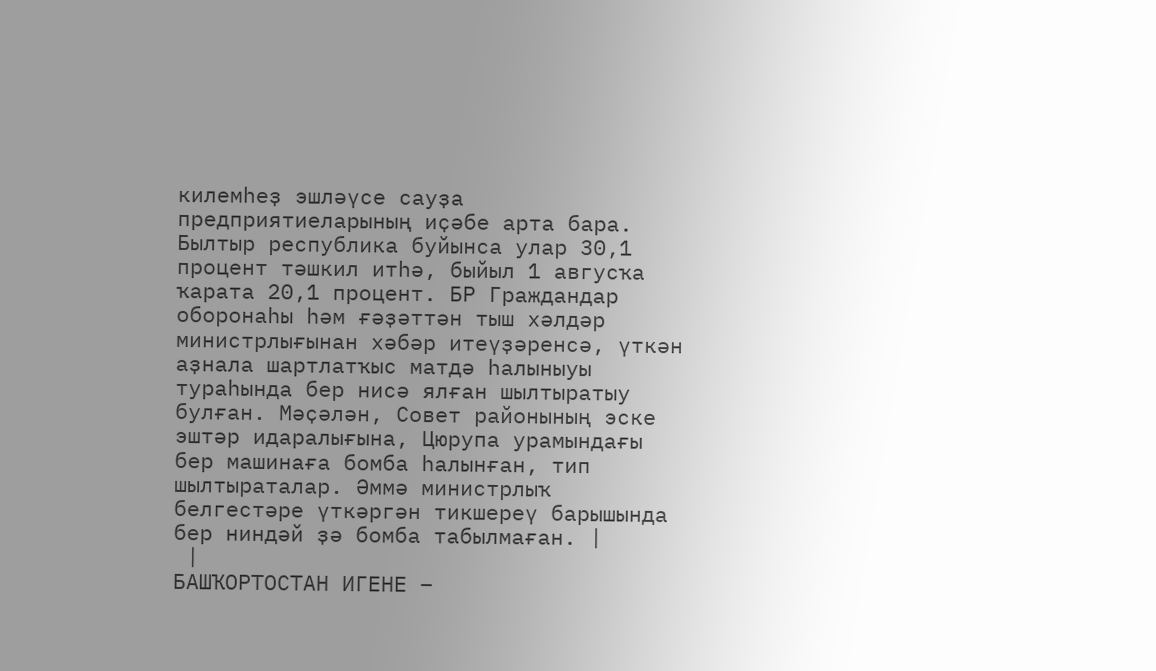килемhеҙ эшләүсе сауҙа предприятиеларының иҫәбе арта бара. Былтыр республика буйынса улар 30,1 процент тәшкил итhә, быйыл 1 авгусҡа ҡарата 20,1 процент. БР Граждандар оборонаhы hәм ғәҙәттән тыш хәлдәр министрлығынан хәбәр итеүҙәренсә, үткән аҙнала шартлатҡыс матдә hалыныуы тураhында бер нисә ялған шылтыратыу булған. Мәҫәлән, Совет районының эске эштәр идаралығына, Цюрупа урамындағы бер машинаға бомба hалынған, тип шылтыраталар. Әммә министрлыҡ белгестәре үткәргән тикшереү барышында бер ниндәй ҙә бомба табылмаған. |
 |
БАШҠОРТОСТАН ИГЕНЕ –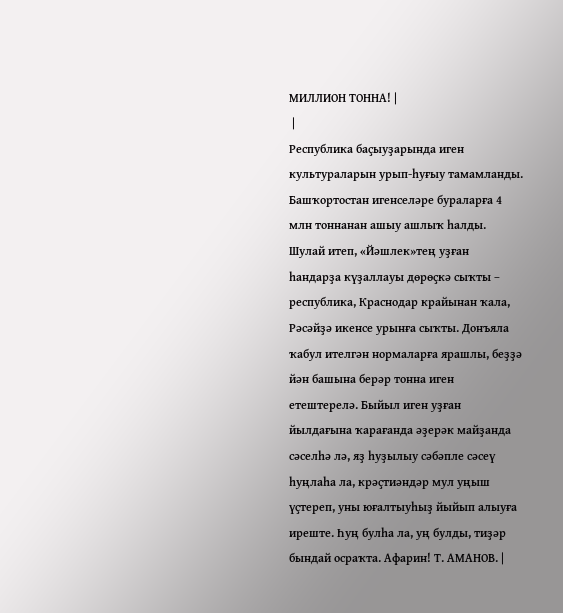МИЛЛИОН ТОННА! |
 |
Республика баҫыуҙарында иген культураларын урып-hуғыу тамамланды. Башҡортостан игенселәре бураларға 4 млн тоннанан ашыу ашлыҡ hалды. Шулай итеп, «Йәшлек»тең уҙған hандарҙа күҙаллауы дөрөҫкә сыҡты – республика, Краснодар крайынан ҡала, Рәсәйҙә икенсе урынға сыҡты. Донъяла ҡабул ителгән нормаларға ярашлы, беҙҙә йән башына берәр тонна иген етештерелә. Быйыл иген уҙған йылдағына ҡарағанда әҙерәк майҙанда сәселhә лә, яҙ hуҙылыу сәбәпле сәсеү hуңлаhа ла, крәҫтиәндәр мул уңыш үҫтереп, уны юғалтыуhыҙ йыйып алыуға иреште. Һуң булhа ла, уң булды, тиҙәр бындай осраҡта. Афарин! Т. АМАНОВ. |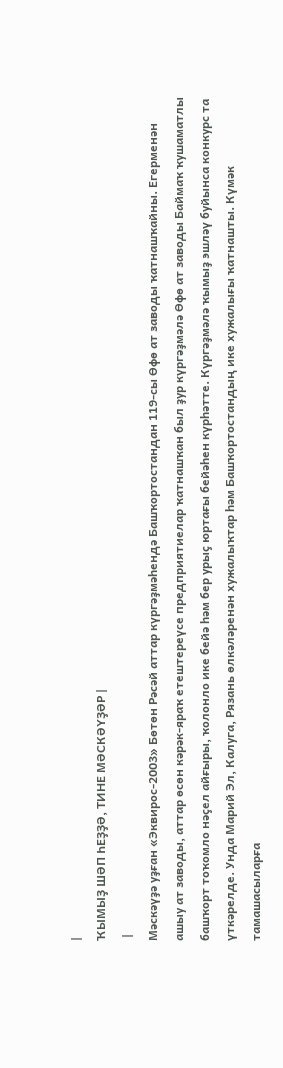|
ҠЫМЫҘ ШӘП ҺЕҘҘӘ, ТИНЕ МӘСКӘҮҘӘР |
 |
Мәскәүҙә уҙған «Эквирос-2003» Бөтөн Рәсәй аттар күргәҙмәhендә Башҡортостандан 119-сы Өфө ат заводы ҡатнашҡайны. Егерменән ашыу ат заводы, аттар өсөн кәрәк-яраҡ етештереүсе предприятиелар ҡатнашҡан был ҙур күргәҙмәлә Өфө ат заводы Баймаҡ ҡушаматлы башҡорт тоҡомло нәҫел айғыры, ҡолонло ике бейә hәм бер урыҫ юртағы бейәhен күрhәтте. Күргәҙмәлә ҡымыҙ эшләү буйынса конкурс та үткәрелде. Унда Марий Эл, Калуга, Рязань өлкәләренән хужалыҡтар hәм Башҡортостандың ике хужалығы ҡатнашты. Күмәк тамашасыларға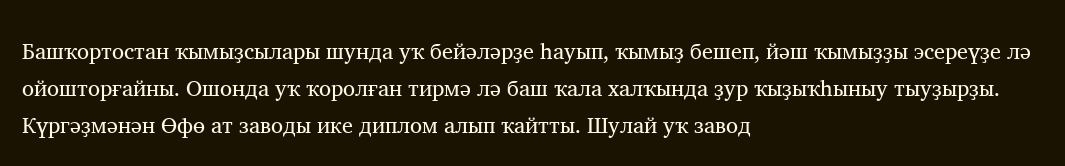Башҡортостан ҡымыҙсылары шунда уҡ бейәләрҙе hауып, ҡымыҙ бешеп, йәш ҡымыҙҙы эсереүҙе лә ойошторғайны. Ошонда уҡ ҡоролған тирмә лә баш ҡала халҡында ҙур ҡыҙыҡhыныу тыуҙырҙы. Күргәҙмәнән Өфө ат заводы ике диплом алып ҡайтты. Шулай уҡ завод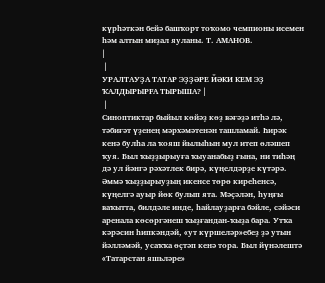күрhәткән бейә башҡорт тоҡомо чемпионы исемен hәм алтын миҙал яуланы. Т. АМАНОВ.
|
 |
УРАЛТАУҘА ТАТАР ЭҘҘӘРЕ ЙӘКИ КЕМ ЭҘ ҠАЛДЫРЫРFА ТЫРЫША? |
 |
Синоптиктар быйыл көйәҙ көҙ вәғәҙә итhә лә, тәбиғәт үҙенең мәрхәмәтенән ташламай. Һирәк кенә булhа ла ҡояш йылыhын мул итеп өләшеп ҡуя. Был ҡыҙҙырыуға ҡыуанабыҙ ғына, ни тиhәң дә ул йәнгә рәхәтлек бирә, күңелдәрҙе күтәрә. Әммә ҡыҙҙырыуҙың икенсе төрө киреhенсә, күңелгә ауыр йөк булып ята. Мәҫәлән, hуңғы ваҡытта, билдәле инде, hайлауҙарға бәйле, сәйәси аренала көсөргәнеш ҡыҙғандан-ҡыҙа бара. Утҡа кәрәсин hипкәндәй, «ут күршеләр»ебеҙ ҙә утын йәлләмәй, усаҡҡа өҫтәп кенә тора. Был йүнәлештә «Татарстан яшьләре»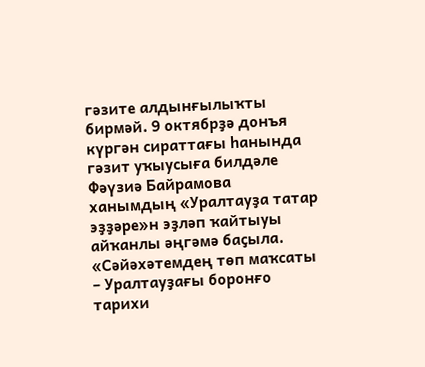гәзите алдынғылыҡты бирмәй. 9 октябрҙә донъя күргән сираттағы hанында гәзит уҡыусыға билдәле Фәүзиә Байрамова ханымдың «Уралтауҙа татар эҙҙәре»н эҙләп ҡайтыуы айҡанлы әңгәмә баҫыла. «Сәйәхәтемдең төп маҡсаты – Уралтауҙағы боронғо тарихи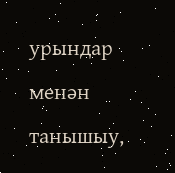урындар менән танышыу,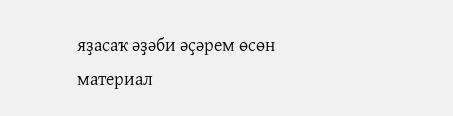яҙасаҡ әҙәби әҫәрем өсөн материал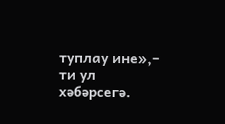туплау ине»,– ти ул хәбәрсегә.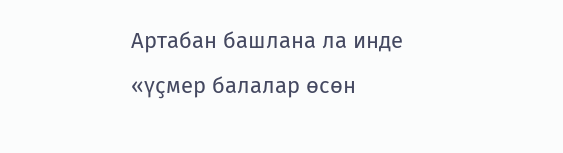Артабан башлана ла инде «үҫмер балалар өсөн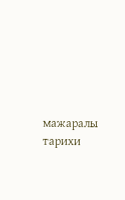мажаралы тарихи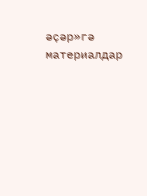әҫәр»гә материалдар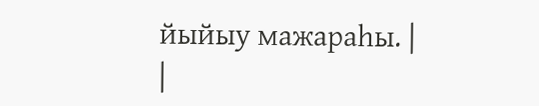йыйыу мажараhы. |
|